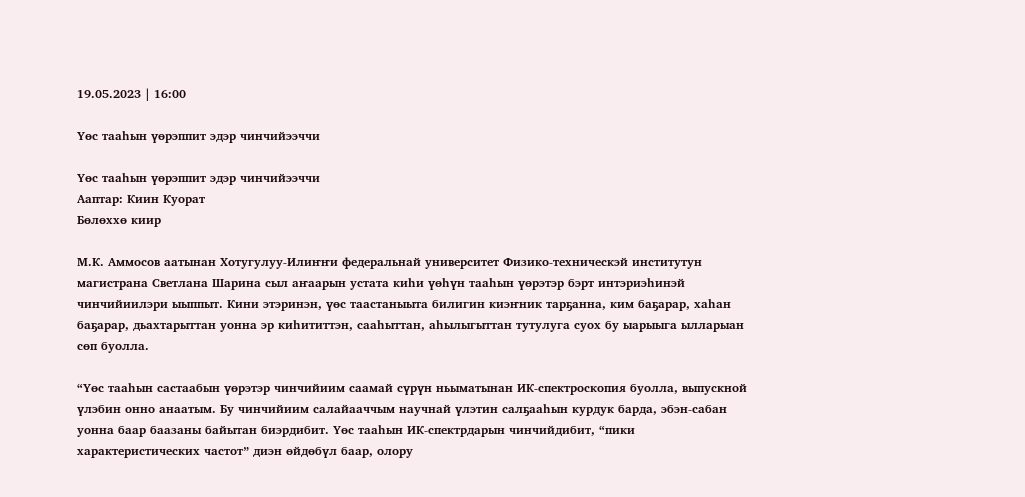19.05.2023 | 16:00

Үөс тааһын үөрэппит эдэр чинчийээччи

Үөс тааһын үөрэппит эдэр чинчийээччи
Ааптар: Киин Куорат
Бөлөххө киир

М.К. Аммосов аатынан Хотугулуу-Илиҥҥи федеральнай университет Физико-техническэй институтун магистрана Светлана Шарина сыл аҥаарын устата киһи үөһүн тааһын үөрэтэр бэрт интэриэһинэй чинчийиилэри ыыппыт. Кини этэринэн, үөс таастаныыта билигин киэҥник тарҕанна, ким баҕарар, хаһан баҕарар, дьахтарыттан уонна эр киһититтэн, сааһыттан, аһылыгыттан тутулуга суох бу ыарыыга ылларыан сөп буолла.

“Үөс тааһын састаабын үөрэтэр чинчийиим саамай сүрүн ньыматынан ИК-спектроскопия буолла, выпускной үлэбин онно анаатым. Бу чинчийиим салайааччым научнай үлэтин салҕааһын курдук барда, эбэн-сабан уонна баар баазаны байытан биэрдибит. Үөс тааһын ИК-спектрдарын чинчийдибит, “пики характеристических частот” диэн өйдөбүл баар, олору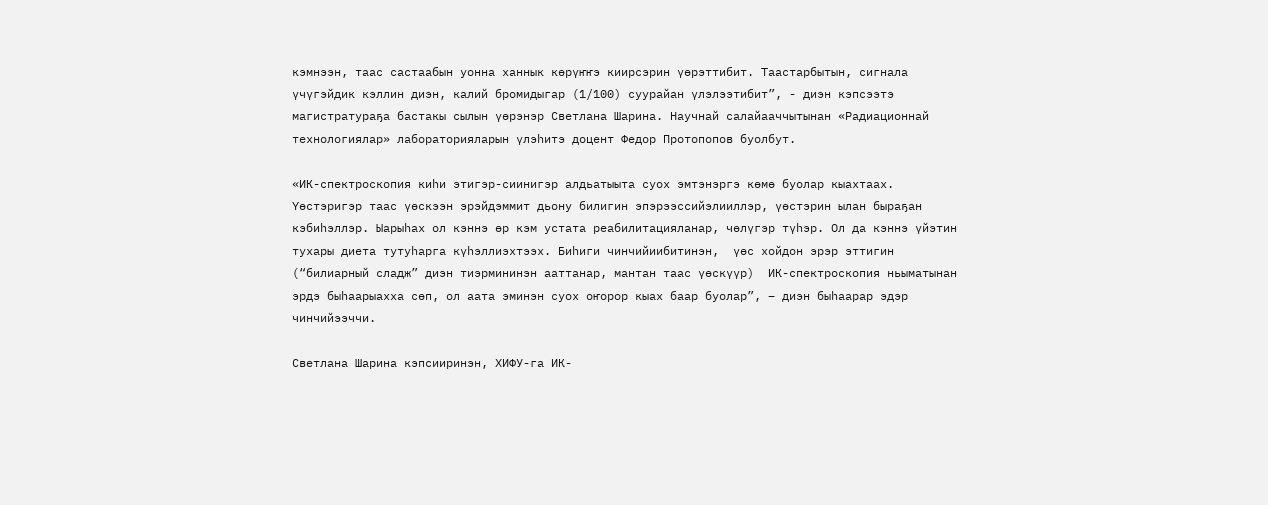кэмнээн, таас састаабын уонна ханнык көрүҥҥэ киирсэрин үөрэттибит. Таастарбытын, сигнала үчүгэйдик кэллин диэн, калий бромидыгар (1/100) суурайан үлэлээтибит”, - диэн кэпсээтэ магистратураҕа бастакы сылын үөрэнэр Светлана Шарина. Научнай салайааччытынан «Радиационнай технологиялар» лабораторияларын үлэһитэ доцент Федор Протопопов буолбут.

«ИК-спектроскопия киһи этигэр-сиинигэр алдьатыыта суох эмтэнэргэ көмө буолар кыахтаах. Үөстэригэр таас үөскээн эрэйдэммит дьону билигин эпэрээссийэлииллэр, үөстэрин ылан быраҕан кэбиһэллэр. Ыарыһах ол кэннэ өр кэм устата реабилитацияланар, чөлүгэр түһэр. Ол да кэннэ үйэтин тухары диета тутуһарга күһэллиэхтээх. Биһиги чинчийиибитинэн,  үөс хойдон эрэр эттигин (“билиарный сладж” диэн тиэрмининэн ааттанар, мантан таас үөскүүр)  ИК-спектроскопия ньыматынан эрдэ быһаарыахха сөп, ол аата эминэн суох оҥорор кыах баар буолар”, – диэн быһаарар эдэр чинчийээччи.

Светлана Шарина кэпсииринэн, ХИФУ-га ИК-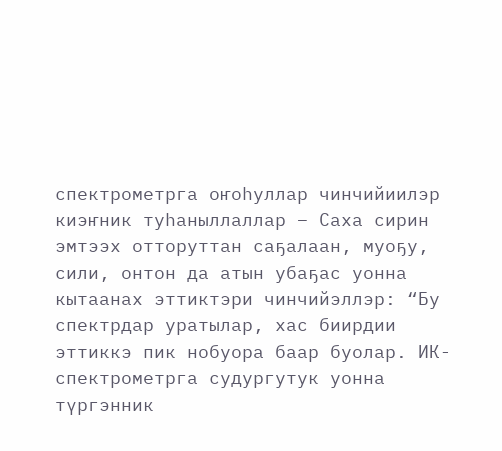спектрометрга оҥоһуллар чинчийиилэр киэҥник туһаныллаллар – Саха сирин эмтээх отторуттан саҕалаан, муоҕу, сили, онтон да атын убаҕас уонна кытаанах эттиктэри чинчийэллэр: “Бу спектрдар уратылар, хас биирдии эттиккэ пик нобуора баар буолар. ИК-спектрометрга судургутук уонна түргэнник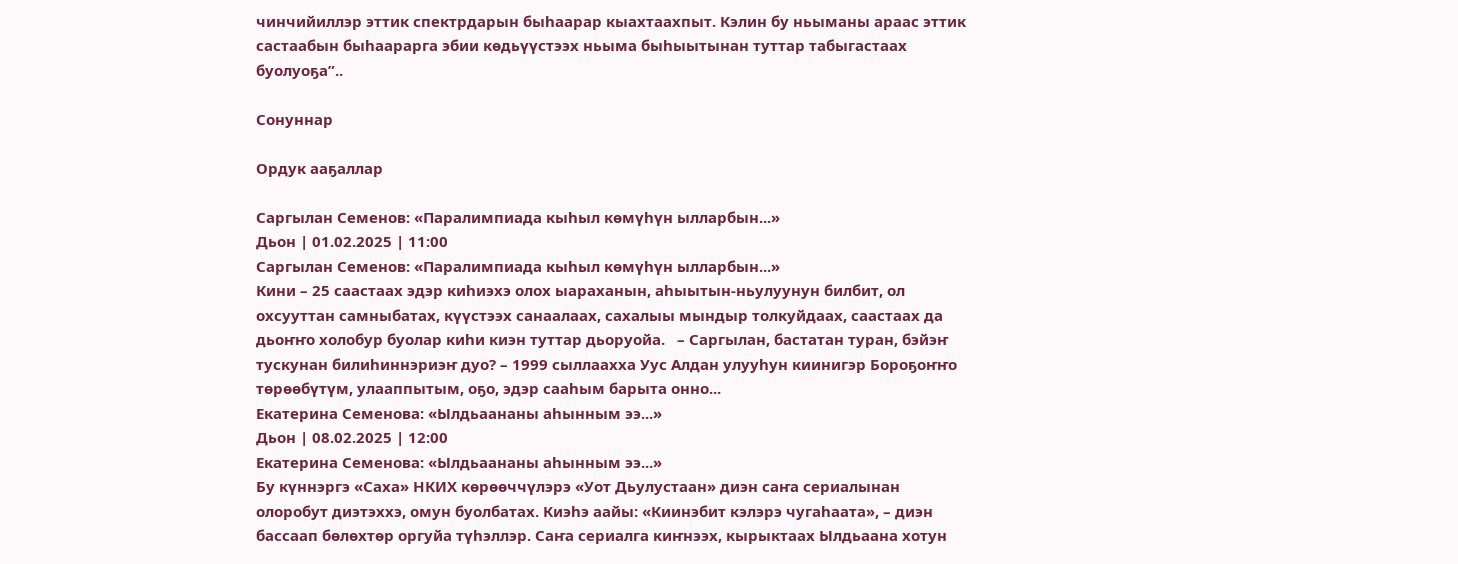чинчийиллэр эттик спектрдарын быһаарар кыахтаахпыт. Кэлин бу ньыманы араас эттик састаабын быһаарарга эбии көдьүүстээх ньыма быһыытынан туттар табыгастаах буолуоҕа”..

Сонуннар

Ордук ааҕаллар

Саргылан Семенов: «Паралимпиада кыһыл көмүһүн ылларбын...»
Дьон | 01.02.2025 | 11:00
Саргылан Семенов: «Паралимпиада кыһыл көмүһүн ылларбын...»
Кини – 25 саастаах эдэр киһиэхэ олох ыараханын, аһыытын-ньулуунун билбит, ол охсууттан самныбатах, күүстээх санаалаах, сахалыы мындыр толкуйдаах, саастаах да дьоҥҥо холобур буолар киһи киэн туттар дьоруойа.   – Саргылан, бастатан туран, бэйэҥ тускунан билиһиннэриэҥ дуо? – 1999 сыллаахха Уус Алдан улууһун киинигэр Бороҕоҥҥо төрөөбүтүм, улааппытым, оҕо, эдэр сааһым барыта онно...
Екатерина Семенова: «Ылдьаананы аһынным ээ...»
Дьон | 08.02.2025 | 12:00
Екатерина Семенова: «Ылдьаананы аһынным ээ...»
Бу күннэргэ «Саха» НКИХ көрөөччүлэрэ «Уот Дьулустаан» диэн саҥа сериалынан олоробут диэтэххэ, омун буолбатах. Киэһэ аайы: «Киинэбит кэлэрэ чугаһаата», – диэн бассаап бөлөхтөр оргуйа түһэллэр. Саҥа сериалга киҥнээх, кырыктаах Ылдьаана хотун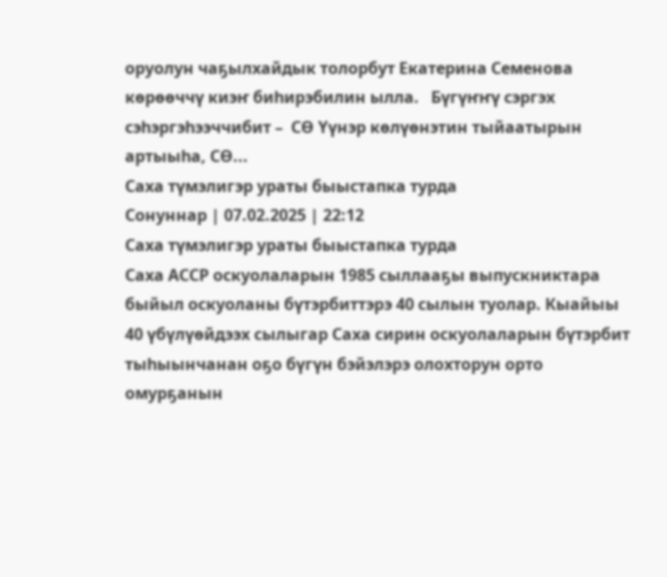оруолун чаҕылхайдык толорбут Екатерина Семенова көрөөччү киэҥ биһирэбилин ылла.   Бүгүҥҥү сэргэх сэһэргэһээччибит –  СӨ Үүнэр көлүөнэтин тыйаатырын артыыһа, СӨ...
Саха түмэлигэр ураты быыстапка турда
Сонуннар | 07.02.2025 | 22:12
Саха түмэлигэр ураты быыстапка турда
Саха АССР оскуолаларын 1985 сыллааҕы выпускниктара быйыл оскуоланы бүтэрбиттэрэ 40 сылын туолар. Кыайыы 40 үбүлүөйдээх сылыгар Саха сирин оскуолаларын бүтэрбит  тыһыынчанан оҕо бүгүн бэйэлэрэ олохторун орто омурҕанын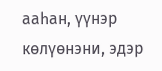ааһан, үүнэр көлүөнэни, эдэр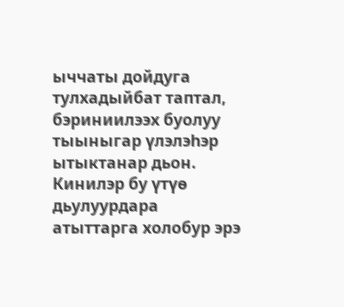ыччаты дойдуга тулхадыйбат таптал, бэриниилээх буолуу тыыныгар үлэлэһэр ытыктанар дьон. Кинилэр бу үтүө дьулуурдара атыттарга холобур эрэ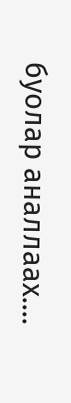буолар аналлаах....